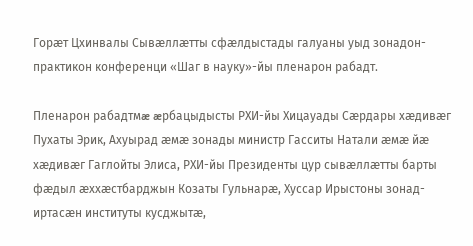Горæт Цхинвалы Сывæллæтты сфæлдыстады галуаны уыд зонадон-практикон конференци «Шаг в науку»-йы пленарон рабадт.

Пленарон рабадтмæ æрбацыдысты РХИ-йы Хицауады Сæрдары хæдивæг Пухаты Эрик, Ахуырад æмæ зонады министр Гасситы Натали æмæ йæ хæдивæг Гаглойты Элиса, РХИ-йы Президенты цур сывæллæтты барты фæдыл æххæстбарджын Козаты Гульнарæ, Хуссар Ирыстоны зонад-иртасæн институты кусджытæ,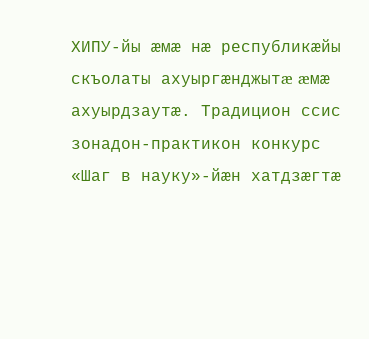ХИПУ-йы æмæ нæ республикæйы скъолаты ахуыргæнджытæ æмæ ахуырдзаутæ. Традицион ссис зонадон-практикон конкурс «Шаг в науку»-йæн хатдзæгтæ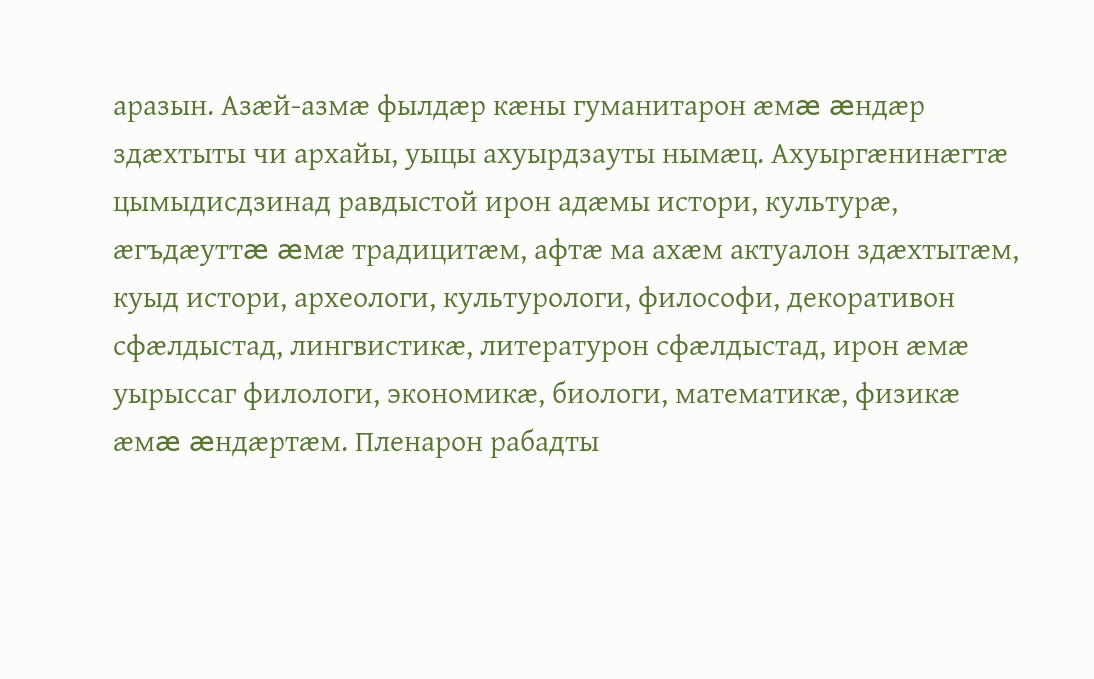аразын. Азæй-азмæ фылдæр кæны гуманитарон æмæ æндæр здæхтыты чи архайы, уыцы ахуырдзауты нымæц. Ахуыргæнинæгтæ цымыдисдзинад равдыстой ирон адæмы истори, культурæ, æгъдæуттæ æмæ традицитæм, афтæ ма ахæм актуалон здæхтытæм, куыд истори, археологи, культурологи, философи, декоративон сфæлдыстад, лингвистикæ, литературон сфæлдыстад, ирон æмæ уырыссаг филологи, экономикæ, биологи, математикæ, физикæ æмæ æндæртæм. Пленарон рабадты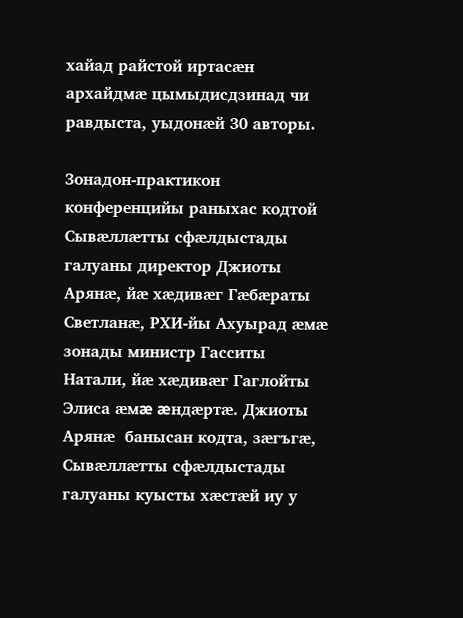хайад райстой иртасæн архайдмæ цымыдисдзинад чи равдыста, уыдонæй 30 авторы.

Зонадон-практикон конференцийы раныхас кодтой Сывæллæтты сфæлдыстады галуаны директор Джиоты Арянæ, йæ хæдивæг Гæбæраты Светланæ, РХИ-йы Ахуырад æмæ зонады министр Гасситы Натали, йæ хæдивæг Гаглойты Элиса æмæ æндæртæ. Джиоты Арянæ  банысан кодта, зæгъгæ, Сывæллæтты сфæлдыстады галуаны куысты хæстæй иу у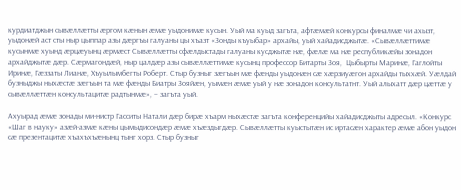курдиатджын сывæллæтты æргом кæнын æмæ уыдонимæ кусын. Уый ма куыд загъта, афтæмæй конкурсы финалмæ чи ахызт, уыдонæй аст сты ныр цыппар азы дæргъы галуаны цы хъазт «Зонды къуыбар» архайы, уый хайадисджытæ. «Сывæллæттимæ кусынмæ хуынд æрцæуынц æрмæст Сывæллæтты сфæлдыстады галуаны кусджытæ нæ, фæлæ ма нæ республикæйы зонадон архайджытæ дæр. Сæрмагондæй, ныр цалдæр азы сывæллæттимæ кусынц профессор Битарты Зоя,  Цыбырты Маринæ, Гаглойты Иринæ, Гæззаты Лианæ, Хъуылымбегты Роберт. Стыр бузныг зæгъын мæ фæнды уыдонæн сæ хæрзиуæгон архайды тыххæй. Уæлдай бузныджы ныхæстæ зæгъын та мæ фæнды Биатры Зояйæн, уымæн æмæ уый у нæ зонадон консультатнт. Уый алыхатт дæр цæттæ у сывæллæттæн консультацитæ радтынмæ», – загъта уый.

Ахуырад æмæ зонады ми-нистр Гасситы Натали дæр бирæ хъарм ныхæстæ загъта конференцийы хайадисджыты адресыл. «Конкурс «Шаг в науку» азæй-азмæ кæны цымыдисондæр æмæ хъæздыгдæр. Сывæллæтты куыстытæн ис иртасæн характер æмæ абон уыдон сæ презентацитæ хъахъхъæнынц тынг хорз. Стыр бузныг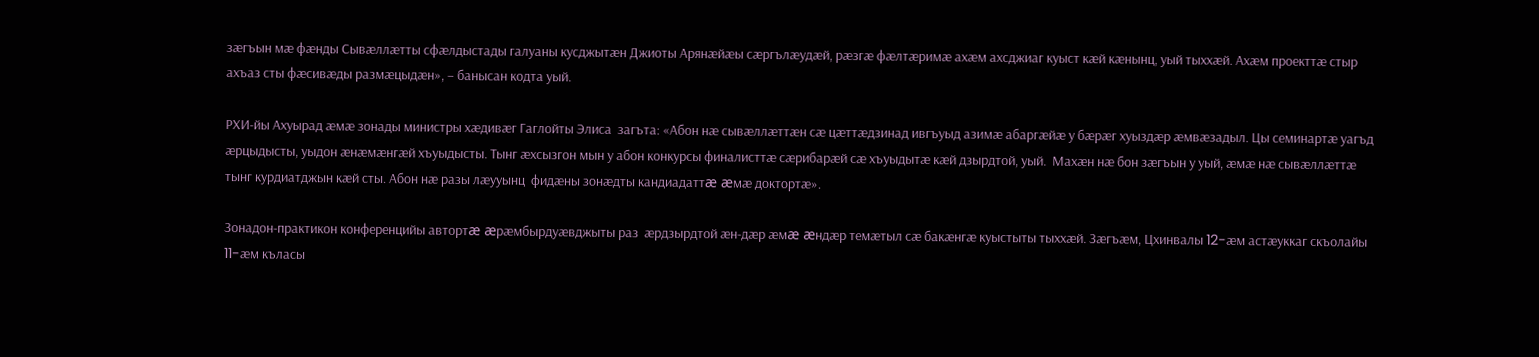зæгъын мæ фæнды Сывæллæтты сфæлдыстады галуаны кусджытæн Джиоты Арянæйæы сæргълæудæй, рæзгæ фæлтæримæ ахæм ахсджиаг куыст кæй кæнынц, уый тыххæй. Ахæм проекттæ стыр ахъаз сты фæсивæды размæцыдæн», – банысан кодта уый.

РХИ-йы Ахуырад æмæ зонады министры хæдивæг Гаглойты Элиса  загъта: «Абон нæ сывæллæттæн сæ цæттæдзинад ивгъуыд азимæ абаргæйæ у бæрæг хуыздæр æмвæзадыл. Цы семинартæ уагъд æрцыдысты, уыдон æнæмæнгæй хъуыдысты. Тынг æхсызгон мын у абон конкурсы финалисттæ сæрибарæй сæ хъуыдытæ кæй дзырдтой, уый.  Махæн нæ бон зæгъын у уый, æмæ нæ сывæллæттæ тынг курдиатджын кæй сты. Абон нæ разы лæууынц  фидæны зонæдты кандиадаттæ æмæ доктортæ».

Зонадон-практикон конференцийы автортæ æрæмбырдуæвджыты раз  æрдзырдтой æн-дæр æмæ æндæр темæтыл сæ бакæнгæ куыстыты тыххæй. Зæгъæм, Цхинвалы 12-æм астæуккаг скъолайы 11-æм къласы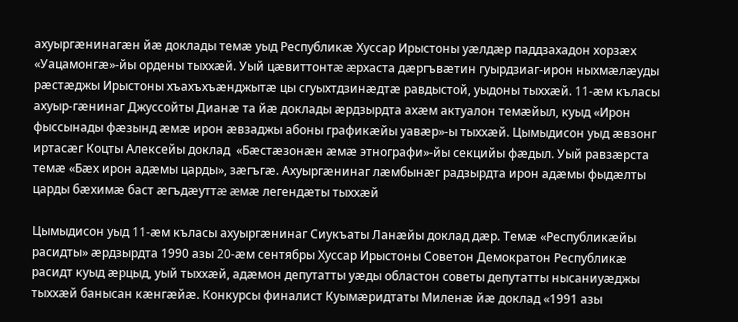ахуыргæнинагæн йæ доклады темæ уыд Республикæ Хуссар Ирыстоны уæлдæр паддзахадон хорзæх «Уацамонгæ»-йы ордены тыххæй. Уый цæвиттонтæ æрхаста дæргъвæтин гуырдзиаг-ирон ныхмæлæуды рæстæджы Ирыстоны хъахъхъæнджытæ цы сгуыхтдзинæдтæ равдыстой, уыдоны тыххæй. 11-æм къласы ахуыр-гæнинаг Джуссойты Дианæ та йæ доклады æрдзырдта ахæм актуалон темæйыл, куыд «Ирон фыссынады фæзынд æмæ ирон æвзаджы абоны графикæйы уавæр»-ы тыххæй. Цымыдисон уыд æвзонг иртасæг Коцты Алексейы доклад  «Бæстæзонæн æмæ этнографи»-йы секцийы фæдыл. Уый равзæрста  темæ «Бæх ирон адæмы царды», зæгъгæ. Ахуыргæнинаг лæмбынæг радзырдта ирон адæмы фыдæлты царды бæхимæ баст æгъдæуттæ æмæ легендæты тыххæй

Цымыдисон уыд 11-æм къласы ахуыргæнинаг Сиукъаты Ланæйы доклад дæр. Темæ «Республикæйы расидты» æрдзырдта 1990 азы 20-æм сентябры Хуссар Ирыстоны Советон Демократон Республикæ расидт куыд æрцыд, уый тыххæй, адæмон депутатты уæды областон советы депутатты нысаниуæджы тыххæй банысан кæнгæйæ. Конкурсы финалист Куымæридтаты Миленæ йæ доклад «1991 азы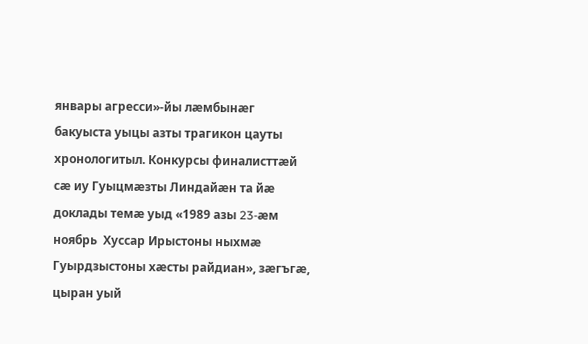январы агресси»-йы лæмбынæг бакуыста уыцы азты трагикон цауты хронологитыл. Конкурсы финалисттæй сæ иу Гуыцмæзты Линдайæн та йæ доклады темæ уыд «1989 азы 23-æм ноябрь  Хуссар Ирыстоны ныхмæ Гуырдзыстоны хæсты райдиан», зæгъгæ, цыран уый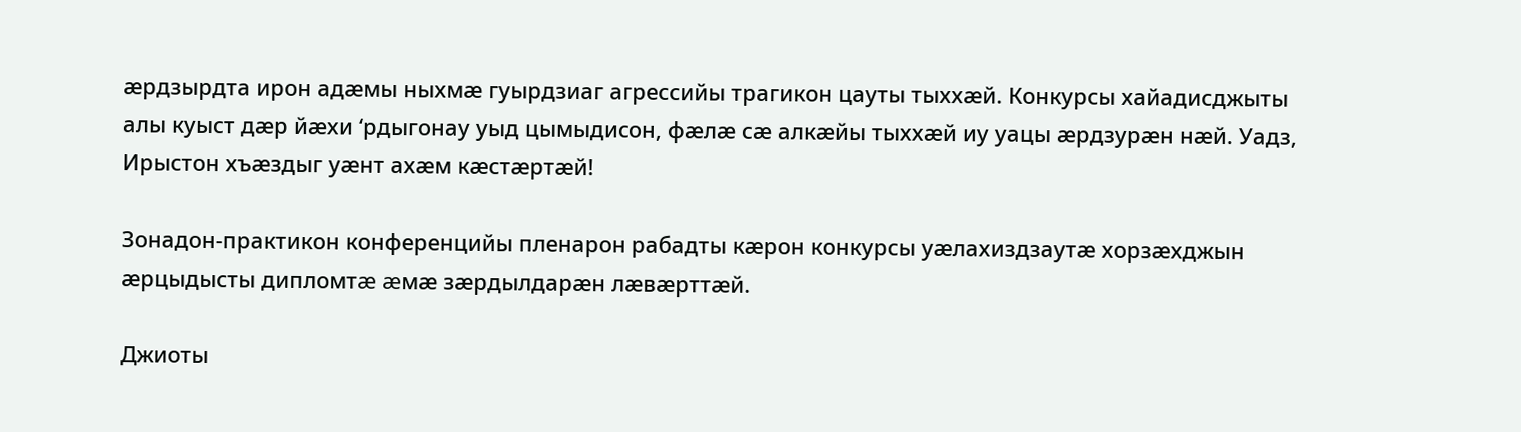æрдзырдта ирон адæмы ныхмæ гуырдзиаг агрессийы трагикон цауты тыххæй. Конкурсы хайадисджыты алы куыст дæр йæхи ‘рдыгонау уыд цымыдисон, фæлæ сæ алкæйы тыххæй иу уацы æрдзурæн нæй. Уадз, Ирыстон хъæздыг уæнт ахæм кæстæртæй!

Зонадон-практикон конференцийы пленарон рабадты кæрон конкурсы уæлахиздзаутæ хорзæхджын æрцыдысты дипломтæ æмæ зæрдылдарæн лæвæрттæй.

Джиоты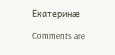Екатеринæ

Comments are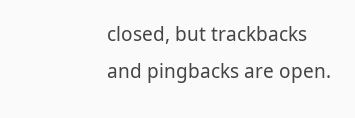closed, but trackbacks and pingbacks are open.